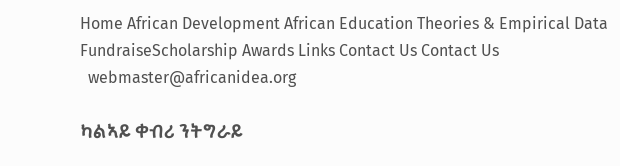Home African Development African Education Theories & Empirical Data
FundraiseScholarship Awards Links Contact Us Contact Us
  webmaster@africanidea.org

ካልኣይ ቀብሪ ንትግራይ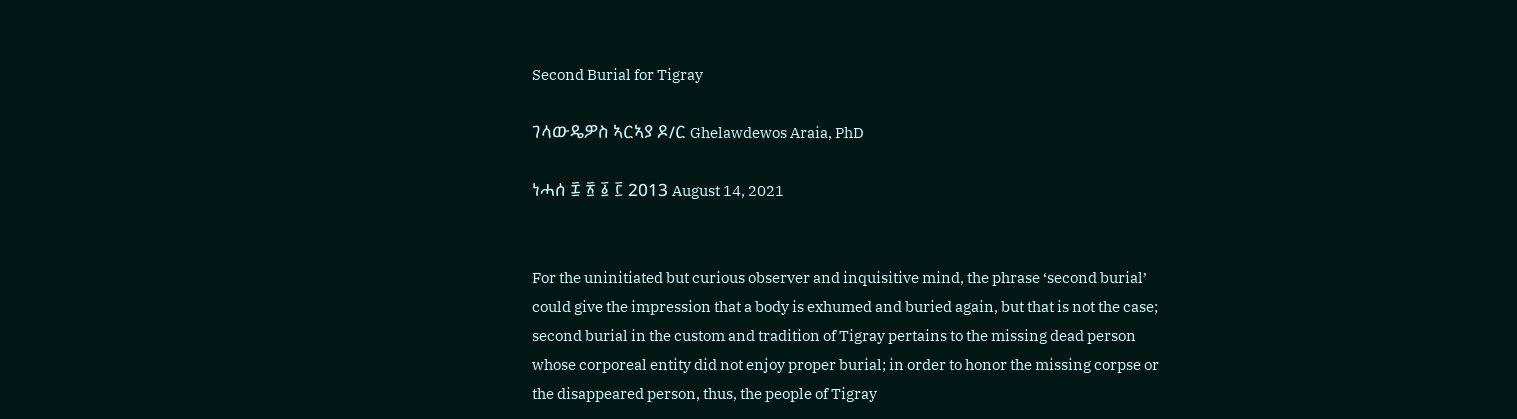Second Burial for Tigray

ገላውዴዎስ ኣርኣያ ዶ/ር Ghelawdewos Araia, PhD

ነሓሰ ፰ ፳ ፩ ፫ 2013 August 14, 2021


For the uninitiated but curious observer and inquisitive mind, the phrase ‘second burial’ could give the impression that a body is exhumed and buried again, but that is not the case; second burial in the custom and tradition of Tigray pertains to the missing dead person whose corporeal entity did not enjoy proper burial; in order to honor the missing corpse or the disappeared person, thus, the people of Tigray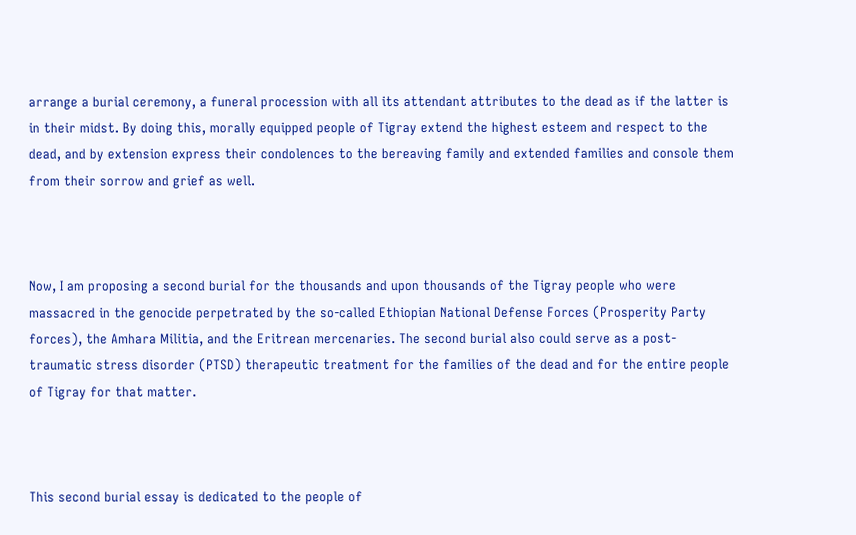arrange a burial ceremony, a funeral procession with all its attendant attributes to the dead as if the latter is in their midst. By doing this, morally equipped people of Tigray extend the highest esteem and respect to the dead, and by extension express their condolences to the bereaving family and extended families and console them from their sorrow and grief as well.



Now, I am proposing a second burial for the thousands and upon thousands of the Tigray people who were massacred in the genocide perpetrated by the so-called Ethiopian National Defense Forces (Prosperity Party forces), the Amhara Militia, and the Eritrean mercenaries. The second burial also could serve as a post-traumatic stress disorder (PTSD) therapeutic treatment for the families of the dead and for the entire people of Tigray for that matter.



This second burial essay is dedicated to the people of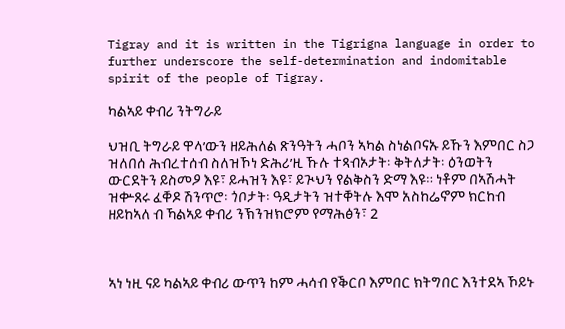Tigray and it is written in the Tigrigna language in order to further underscore the self-determination and indomitable spirit of the people of Tigray.

ካልኣይ ቀብሪ ንትግራይ

ህዝቢ ትግራይ ዋላ’ውን ዘይሕለል ጽንዓትን ሓቦን ኣካል ስነልቦናኡ ይኹን እምበር ስጋ ዝለበሰ ሕብረተሰብ ስለዝኾነ ድሕሪ’ዚ ኹሉ ተጻብኦታት፡ ቅትለታት፡ ዕንወትን ውርደትን ይስመዖ እዩ፣ ይሓዝን እዩ፣ ይጒህን የልቅስን ድማ እዩ። ነቶም በኣሽሓት ዝቍጸሩ ፈቐዶ ሽንጥሮ፡ ጎቦታት፡ ዓዲታትን ዝተቐትሉ እሞ አስከሬኖም ክርከብ ዘይከኣለ ብ ኻልኣይ ቀብሪ ንኽንዝክሮም የማሕፅን፣ 2



ኣነ ነዚ ናይ ካልኣይ ቀብሪ ውጥን ከም ሓሳብ የቕርቦ እምበር ክትግበር እንተደኣ ኾይኑ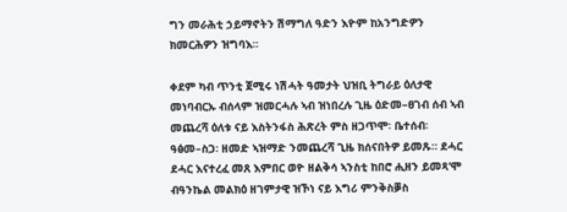ግን መራሕቲ ኃይማኖትን ሽማግለ ዓድን እዮም ከአንግድዎን ክመርሕዎን ዝግባእ።

ቀደም ካብ ጥንቲ ጀሚሩ ነሽሓት ዓመታት ህዝቢ ትግራይ ዕለታዊ መነባብርኡ ብሰላም ዝመርሓሉ ኣብ ዝነበረሉ ጊዜ ዕድመ–ፀገብ ሰብ ኣብ መጨረሻ ዕለቱ ናይ እስትንፋስ ሕጽረት ምስ ዘጋጥሞ፡ ቤተሰብ፡ ዓፅመ–ስጋ፡ ዘመድ ኣዝማድ ንመጨረሻ ጊዜ ክሰናበትዎ ይመጹ። ደሓር ደሓር እናተረፈ መጸ እምበር ወዮ ዘልቅሳ ኣንስቲ ከበሮ ሒዘን ይመጻ’ሞ ብዓንኬል መልክዕ ዘገምታዊ ዝኾነ ናይ እግሪ ምንቅስቓስ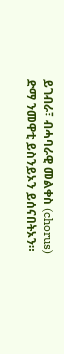ይገብራ፣ ብሓባራዊ መልቀስ (chorus) ድማ ንመዋቲ ይስንይኦን ይሰናበትኦን።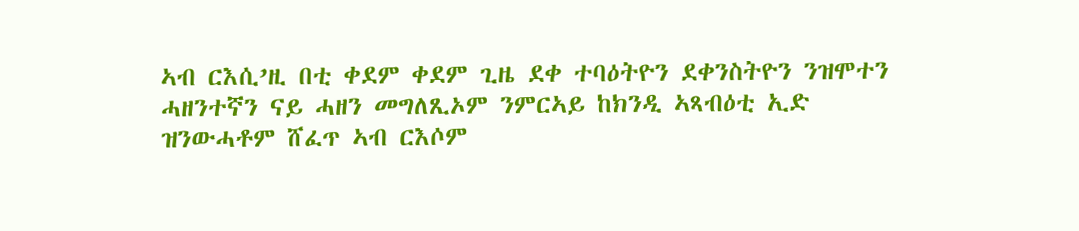ኣብ ርእሲ’ዚ በቲ ቀደም ቀደም ጊዜ ደቀ ተባዕትዮን ደቀንስትዮን ንዝሞተን ሓዘንተኛን ናይ ሓዘን መግለጺኦም ንምርኣይ ከክንዲ ኣጻብዕቲ ኢድ ዝንውሓቶም ሸፈጥ ኣብ ርእሶም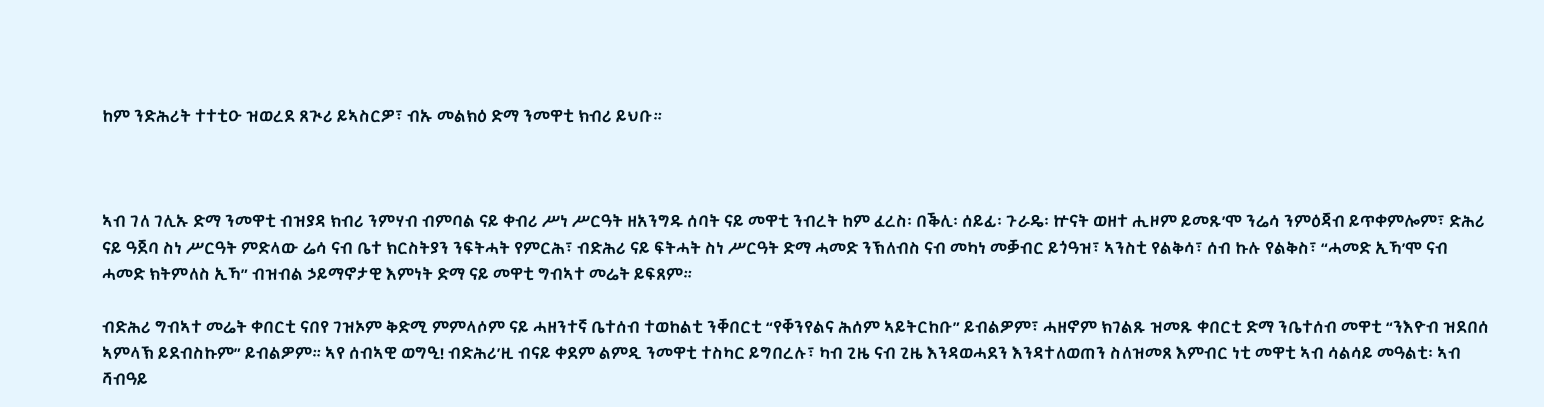ከም ንድሕሪት ተተቲዑ ዝወረደ ጸጒሪ ይኣስርዎ፣ ብኡ መልክዕ ድማ ንመዋቲ ክብሪ ይህቡ።



ኣብ ገለ ገሊኡ ድማ ንመዋቲ ብዝያዳ ክብሪ ንምሃብ ብምባል ናይ ቀብሪ ሥነ ሥርዓት ዘአንግዱ ሰባት ናይ መዋቲ ንብረት ከም ፈረስ፡ በቕሊ፡ ሰይፊ፡ ጉራዴ፡ ኵናት ወዘተ ሒዞም ይመጹ’ሞ ንሬሳ ንምዕጃብ ይጥቀምሎም፣ ድሕሪ ናይ ዓጀባ ስነ ሥርዓት ምድላው ሬሳ ናብ ቤተ ክርስትያን ንፍትሓት የምርሕ፣ ብድሕሪ ናይ ፍትሓት ስነ ሥርዓት ድማ ሓመድ ንኽለብስ ናብ መካነ መቓብር ይጎዓዝ፣ ኣንስቲ የልቅሳ፣ ሰብ ኩሉ የልቅስ፣ “ሓመድ ኢኻ’ሞ ናብ ሓመድ ክትምለስ ኢኻ” ብዝብል ኃይማኖታዊ እምነት ድማ ናይ መዋቲ ግብኣተ መሬት ይፍጸም።

ብድሕሪ ግብኣተ መሬት ቀበርቲ ናበየ ገዝኦም ቅድሚ ምምላሶም ናይ ሓዘንተኛ ቤተሰብ ተወከልቲ ንቐበርቲ “የቐንየልና ሕሰም ኣይትርከቡ” ይብልዎም፣ ሓዘኖም ክገልጹ ዝመጹ ቀበርቲ ድማ ንቤተሰብ መዋቲ “ንእዮብ ዝደበሰ ኣምላኽ ይደብስኩም” ይብልዎም። ኣየ ሰብኣዊ ወግዒ! ብድሕሪ’ዚ ብናይ ቀደም ልምዲ ንመዋቲ ተስካር ይግበረሉ፣ ካብ ጊዜ ናብ ጊዜ እንዳወሓደን እንዳተለወጠን ስለዝመጸ እምብር ነቲ መዋቲ ኣብ ሳልሳይ መዓልቲ፡ ኣብ ሻብዓይ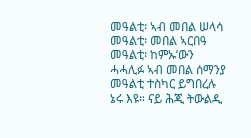መዓልቲ፡ ኣብ መበል ሠላሳ መዓልቲ፡ መበል ኣርበዓ መዓልቲ፡ ከምኡ’ውን ሓሓሊፉ ኣብ መበል ሰማንያ መዓልቲ ተስካር ይግበረሉ ኔሩ እዩ። ናይ ሕጂ ትውልዲ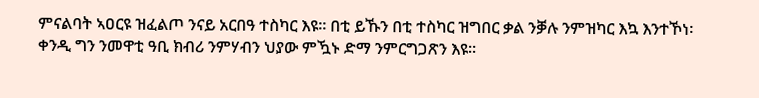ምናልባት ኣዐርዩ ዝፈልጦ ንናይ አርበዓ ተስካር እዩ። በቲ ይኹን በቲ ተስካር ዝግበር ቃል ንቓሉ ንምዝካር እኳ እንተኾነ፡ ቀንዲ ግን ንመዋቲ ዓቢ ክብሪ ንምሃብን ህያው ምዃኑ ድማ ንምርግጋጽን እዩ።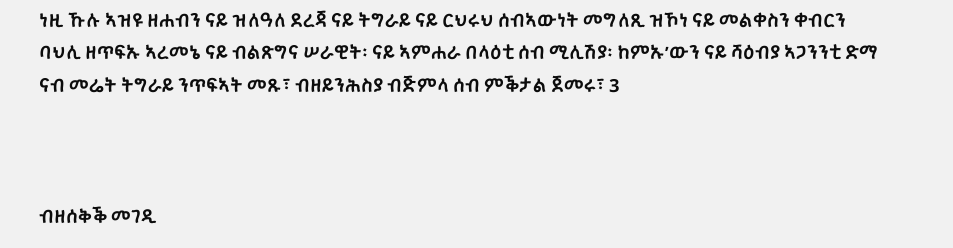ነዚ ኹሉ ኣዝዩ ዘሐብን ናይ ዝለዓለ ደረጃ ናይ ትግራይ ናይ ርህሩህ ሰብኣውነት መግለጺ ዝኾነ ናይ መልቀስን ቀብርን ባህሊ ዘጥፍኡ ኣረመኔ ናይ ብልጽግና ሠራዊት፡ ናይ ኣምሐራ በላዕቲ ሰብ ሚሊሽያ፡ ከምኡ’ውን ናይ ሻዕብያ ኣጋንንቲ ድማ ናብ መሬት ትግራይ ንጥፍኣት መጹ፣ ብዘይንሕስያ ብጅምላ ሰብ ምቕታል ጀመሩ፣ 3



ብዘሰቅቕ መገዲ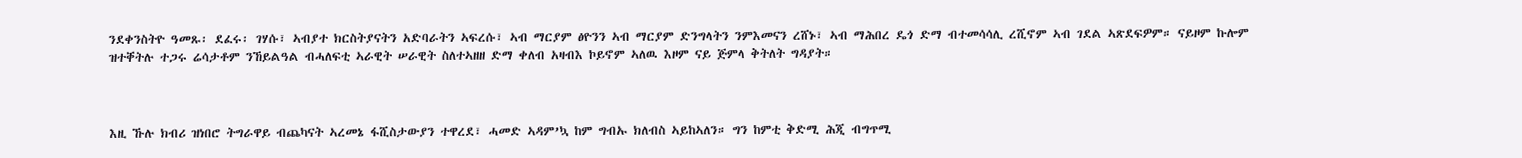ንደቀንስትዮ ዓመጹ፡ ደፈሩ፡ ገሃሱ፣ ኣብያተ ክርስትያናትን አድባራትን ኣፍረሱ፣ ኣብ ማርያም ፅዮንን ኣብ ማርያም ድንግላትን ንምእመናን ረሸኑ፣ ኣብ ማሕበረ ዴጎ ድማ ብተመሳሳሊ ረሺኖም ኣብ ገደል ኣጽደፍዎም። ናይዞም ኩሎም ዝተቐትሉ ተጋሩ ሬሳታቶም ንኸይልዓል ብሓለፍቲ ኣራዊት ሠራዊት ስለተኣዘዘ ድማ ቀለብ አዛብእ ኮይኖም ኣለዉ እዞም ናይ ጅምላ ቅትለት ግዳያት።



እዚ ኹሉ ክብሪ ዝነበሮ ትግራዋይ ብጨካናት ኣረመኔ ፋሺስታውያን ተዋረደ፣ ሓመድ ኣዳም’ኳ ከም ግብኡ ክለብስ ኣይከኣለን። ግን ከምቲ ቅድሚ ሕጂ ብግጥሚ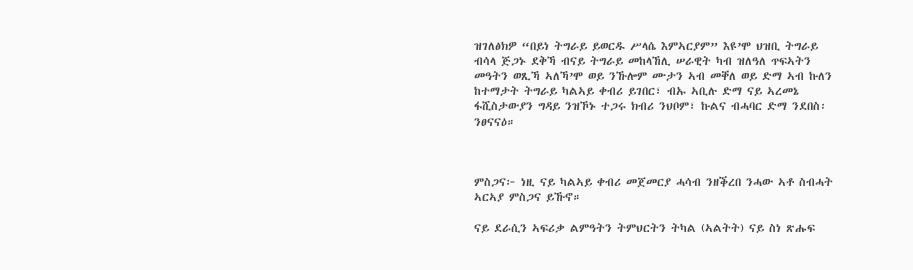ዝገለፅክዎ “በይነ ትግራይ ይወርዱ ሥላሴ እምኣርያም” እዩ’ሞ ህዝቢ ትግራይ ብሳላ ጅጋኑ ደቅኻ ብናይ ትግራይ መከላኸሊ ሠራዊት ካብ ዝለዓለ ጥፍኣትን መዓትን ወጺኻ ኣለኻ’ሞ ወይ ንኹሎም ሙታን ኣብ መቐለ ወይ ድማ ኣብ ኩለን ከተማታት ትግራይ ካልኣይ ቀብሪ ይገበር፣ ብኡ ኣቢሉ ድማ ናይ ኣረመኔ ፋሺስታውያን ግዳይ ንዝኾኑ ተጋሩ ክብሪ ንህቦም፣ ኩልና ብሓባር ድማ ንደበስ፡ ንፀናናዕ።



ምስጋና፦ ነዚ ናይ ካልኣይ ቀብሪ መጀመርያ ሓሳብ ንዘቕረበ ንሓው ኣቶ ስብሓት ኣርኣያ ምስጋና ይኹኖ።

ናይ ደራሲን ኣፍሪቃ ልምዓትን ትምህርትን ትካል (ኣልትት) ናይ ስነ ጽሑፍ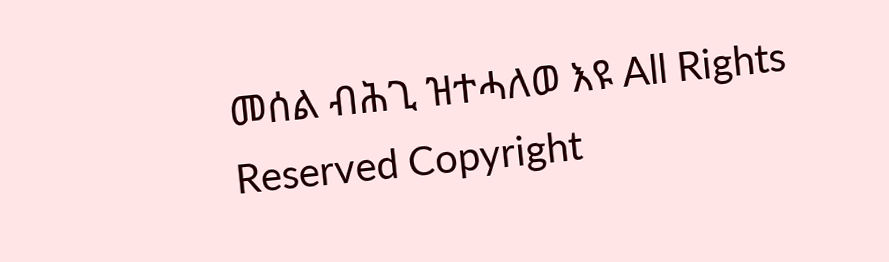መሰል ብሕጊ ዝተሓለወ እዩ All Rights Reserved Copyright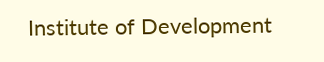Institute of Development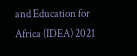and Education for Africa (IDEA) 2021